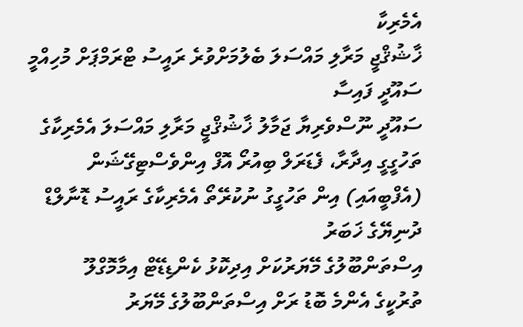އެމެރިކާ
ޚާޝުޤްޖީ މަރާލި މައްސަލަ ބެލުމަށްވުރެ ރައީސު ޓްރަމްޕަށް މުހިއްމީ ސައޫދީ ފައިސާ
ސައޫދީ ނޫސްވެރިޔާ ޖަމާލު ޚާޝުޤްޖީ މަރާލި މައްސަލަ އެމެރިކާގެ ތަހުގީގީ އިދާރާ، ފެޑަރަލް ބިއުރޯ އޮފް އިންވެސްޓިގޭޝަން (އެފްބީއައި) އިން ތަހުގީގު ނުކުރޭތޯ އެމެރިކާގެ ރައީސު ޑޮނާލްޑް
ދުނިޔޭގެ ޚަބަރު
އިސްތަންބޫލުގެ މޭޔަރުކަށް އިދިކޮޅު ކެންޑިޑޭޓް އިމާމޮގްލޫ
ތުރުކީގެ އެންމެ ބޮޑު ރަށް އިސްތަންބޫލުގެ މޭޔަރު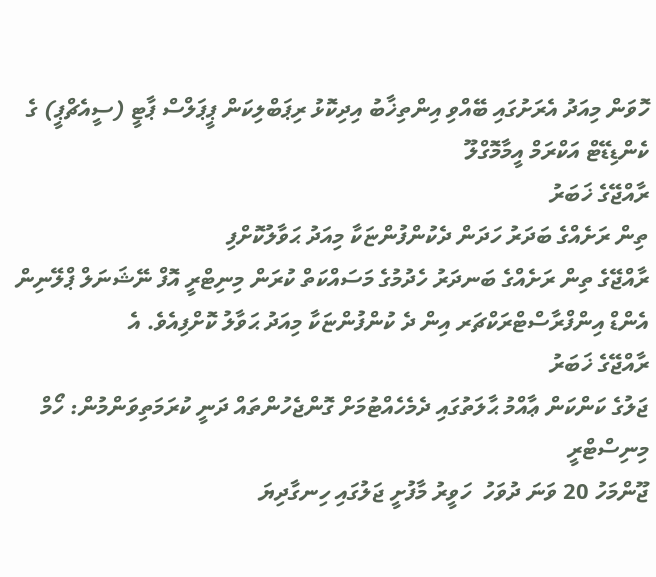ހޮވަން މިއަދު އެރަށުގައި ބޭއްވި އިންތިޚާބު އިދިކޮޅު ރިޕަބްލިކަން ޕީޕަލްސް ޕާޓީ (ސީއެޗްޕީ) ގެ ކެންޑިޑޭޓް އަކްރަމް އީމާމޮގްލޫ
ރާއްޖޭގެ ޚަބަރު
ތިން ރަށެއްގެ ބަދަރު ހަދަން ދެކުންފުންޏަކާ މިއަދު ޙަވާލުކޮށްފި
ރާއްޖޭގެ ތިން ރަށެއްގެ ބަނދަރު ހެދުމުގެ މަސައްކަތް ކުރަން މިނިޓްރީ އޮފް ނޭޝަނަލް ޕްލޭނިން އެންޑް އިންފްރާސްޓްރަކްޗަރ އިން ދެ ކުންފުންޏަކާ މިއަދު ޙަވާލު ކޮށްފިއެވެ. އެ
ރާއްޖޭގެ ޚަބަރު
ޖަލުގެ ކަންކަން ޢާއްމު ޙާލަތުގައި ދެމެހެއްޓުމަށް ގޮންޖެހުންތައް ދަނީ ކުރަމަތިވަންމުން: ހޯމް މިނިސްޓްރީ
ޖޫންމަހު 20 ވަނަ ދުވަހު  ހަވީރު މާފުށީ ޖަލުގައި ހިނގާދިޔަ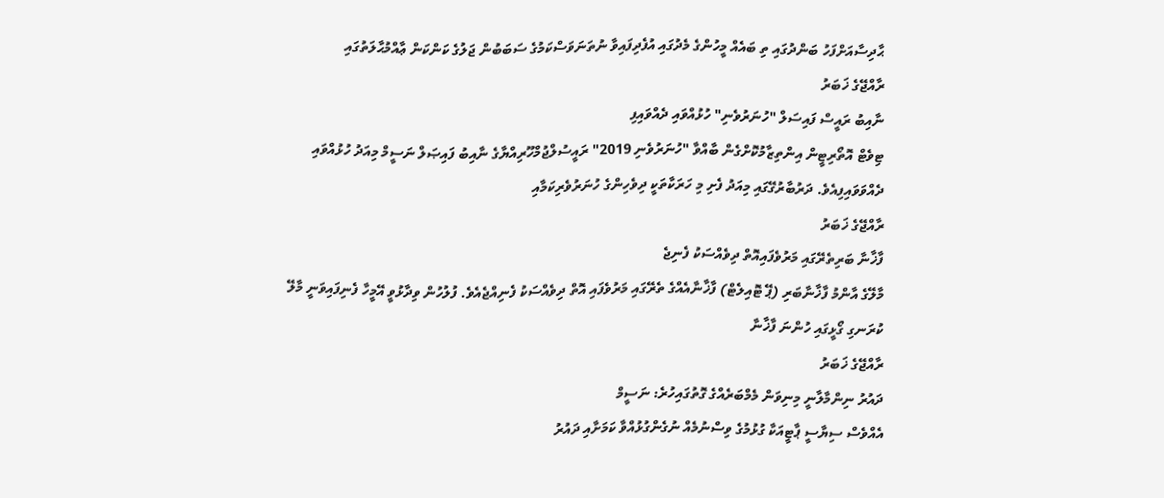ޙާދިސާއަށްފަހު ބަންދުގައި ތި ބައެއް މީހުންގެ މެދުގައި އުފެދިފައިވާ ނުތަނަވަސްކަމުގެ ސަބަބުން ޖަލުގެ ކަންކަން ޢާއްމުޙާލަތުގައި
ރާއްޖޭގެ ޚަބަރު
ނާއިބު ރައީސް ފައިސަލް "ހުނަރުވެނި" ހުޅުއްވައި ދެއްވައިފި
ޓިވެޓް އޮތޯރިޓީން އިންތިޒާމުކޮށްގެން ބާއްވާ "ހުނަރުވެނި 2019" ރައީސުލްޖުމްހޫރިއްޔާގެ ނާއިބު ފައިޞަލް ނަސީމް މިއަދު ހުޅުއްވައި ދެއްވަވައިފިއެވެ. ދަރުބާރުގޭގައި މިއަދު ފެށި މި ހަރަކާތަކީ ދިވެހިންގެ ހުނަރުވެރިކަމާއި
ރާއްޖޭގެ ޚަބަރު
ފާޚާނާ ބަރިތެރޭގައި މަރުވެފައިއޮތް ދިވެއްސަކު ފެނިޖެ
މާލޭގެ އާންމު ފާޚާނާބަރި (ޕޭ ޓޮއިލެޓް) ފާޚާނާއެއްގެ ތެރޭގައި މަރުވެފައި އޮތް ދިވެއްސަކު ފެނިއްޖެއެވެ. ފުލުހުން ވިދާޅުވީ އޭމީހާ ފެނިފައިވަނީ މާލޭ ކުރަނގި ގޯޅީގައި ހުންނަ ފާޚާނާ
ރާއްޖޭގެ ޚަބަރު
ދައުރު ނިންމާލާނީ މިނިވަން މެމްބަރެއްގެ ގޮތުގައިހުރެ: ނަސީމް
އެއްވެސް ސިޔާސީ ޕާޓީއަކާ ގުޅުމުގެ ވިސްނުމެއް ނުގެންގުޅުއްވާ ކަމަށާއި ދައުރު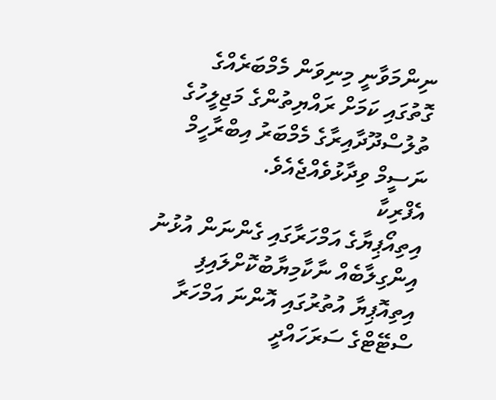ނިންމަވާނީ މިނިވަން މެމްބަރެއްގެ ގޮތުގައި ކަމަށް ރައްޔިތުންގެ މަޖިލީހުގެ ތުލުސްދޫދާއިރާގެ މެމްބަރު އިބްރާހީމް ނަސީމް ވިދާޅުވެއްޖެއެވެ.
އެފްރިކާ
އިތިއޯޕިޔާގެ އަމްހަރާގައި ގެންނަން އުޅުނު އިންގިލާބެއް ނާކާމިޔާބުކޮށްލައިފި
އިތިއޮޕިޔާ އުތުރުގައި އޮންނަ އަމްހަރާ ސްޓޭޓްގެ ސަރަހައްދީ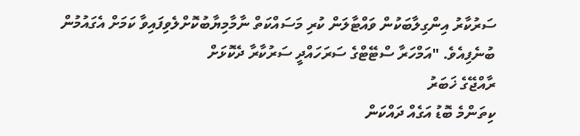ސަރުކާރު އިންގިލާބަކުން ވައްޓާލަން ކުރި މަސައްކަތް ނާމާމިޔާބުކޮށްލެވިފައިވާ ކަމަށް އެގައުމުން ބުނެފިއެވެ. "އަމްހަރާ ސްޓޭޓްގެ ސަރަހައްދީ ސަރުކާރާ ދެކޮޅަށް
ރާއްޖޭގެ ޚަބަރު
ކިތަންމެ ބޮޑު އަގެއް ދައްކަން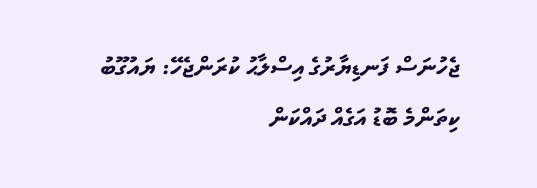ޖެހުނަސް ފަނޑިޔާރުގެ އިސްލާޙު ކުރަންޖެހޭ: ޔައުގޫބު
ކިތަންމެ ބޮޑު އަގެއް ދައްކަން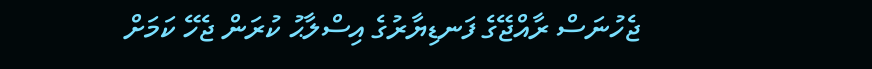ޖެހުނަސް ރާއްޖޭގެ ފަނޑިޔާރުގެ އިސްލާޙު ކުރަން ޖެހޭ ކަމަށް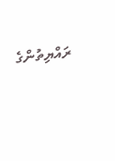ރައްޔިތުންގެ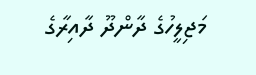މަޖިލީހުގެ ދާންދޫ ދާއިރާގެ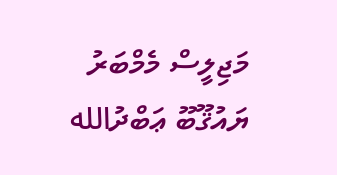މަޖިލީސް މެމްބަރު ޔައުޤޫބޫ ޢަބްދުالله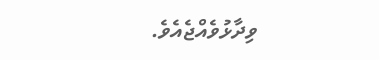ވިދާޅުވެއްޖެއެވެ.